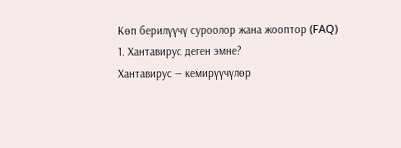Көп берилүүчү суроолор жана жооптор (FAQ)
1. Хантавирус деген эмне?
Хантавирус — кемирүүчүлөр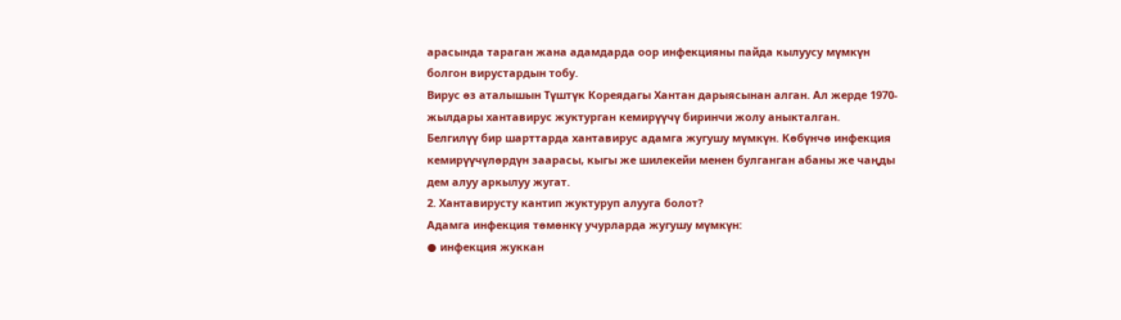арасында тараган жана адамдарда оор инфекцияны пайда кылуусу мүмкүн болгон вирустардын тобу.
Вирус өз аталышын Түштүк Кореядагы Хантан дарыясынан алган. Ал жерде 1970-жылдары хантавирус жуктурган кемирүүчү биринчи жолу аныкталган.
Белгилүү бир шарттарда хантавирус адамга жугушу мүмкүн. Көбүнчө инфекция кемирүүчүлөрдүн заарасы, кыгы же шилекейи менен булганган абаны же чаңды дем алуу аркылуу жугат.
2. Хантавирусту кантип жуктуруп алууга болот?
Адамга инфекция төмөнкү учурларда жугушу мүмкүн:
● инфекция жуккан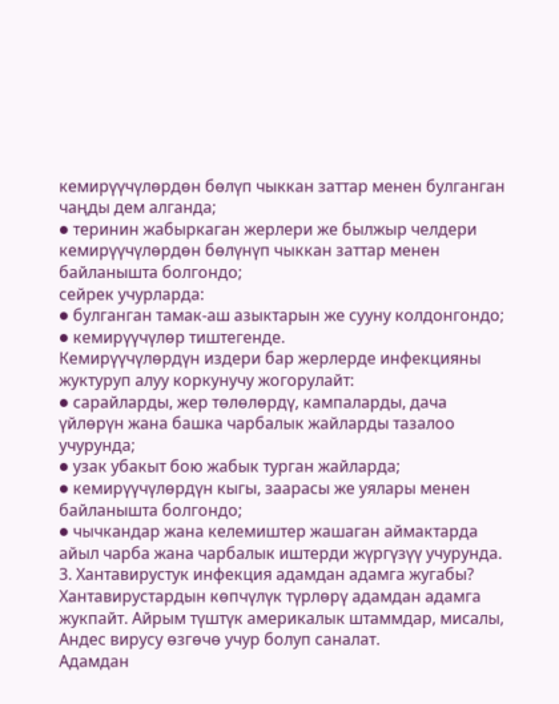кемирүүчүлөрдөн бөлүп чыккан заттар менен булганган чаңды дем алганда;
● теринин жабыркаган жерлери же былжыр челдери кемирүүчүлөрдөн бөлүнүп чыккан заттар менен байланышта болгондо;
сейрек учурларда:
● булганган тамак-аш азыктарын же сууну колдонгондо;
● кемирүүчүлөр тиштегенде.
Кемирүүчүлөрдүн издери бар жерлерде инфекцияны жуктуруп алуу коркунучу жогорулайт:
● сарайларды, жер төлөлөрдү, кампаларды, дача үйлөрүн жана башка чарбалык жайларды тазалоо учурунда;
● узак убакыт бою жабык турган жайларда;
● кемирүүчүлөрдүн кыгы, заарасы же уялары менен байланышта болгондо;
● чычкандар жана келемиштер жашаган аймактарда айыл чарба жана чарбалык иштерди жүргүзүү учурунда.
3. Хантавирустук инфекция адамдан адамга жугабы?
Хантавирустардын көпчүлүк түрлөрү адамдан адамга жукпайт. Айрым түштүк америкалык штаммдар, мисалы, Андес вирусу өзгөчө учур болуп саналат.
Адамдан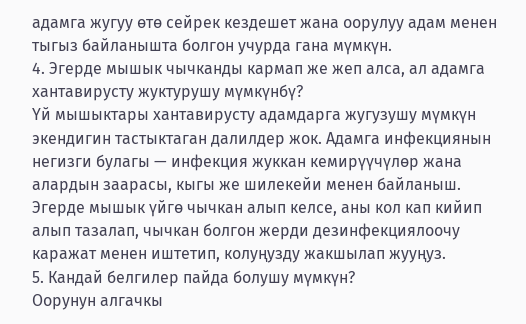адамга жугуу өтө сейрек кездешет жана оорулуу адам менен тыгыз байланышта болгон учурда гана мүмкүн.
4. Эгерде мышык чычканды кармап же жеп алса, ал адамга хантавирусту жуктурушу мүмкүнбү?
Үй мышыктары хантавирусту адамдарга жугузушу мүмкүн экендигин тастыктаган далилдер жок. Адамга инфекциянын негизги булагы — инфекция жуккан кемирүүчүлөр жана алардын заарасы, кыгы же шилекейи менен байланыш.
Эгерде мышык үйгө чычкан алып келсе, аны кол кап кийип алып тазалап, чычкан болгон жерди дезинфекциялоочу каражат менен иштетип, колуңузду жакшылап жууңуз.
5. Кандай белгилер пайда болушу мүмкүн?
Оорунун алгачкы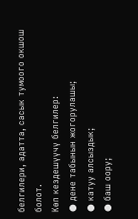белгилери, адатта, сасык тумоого окшош болот.
Көп кездешүүчү белгилер:
● дене табынын жогорулашы;
● катуу алсыздык;
● баш оору;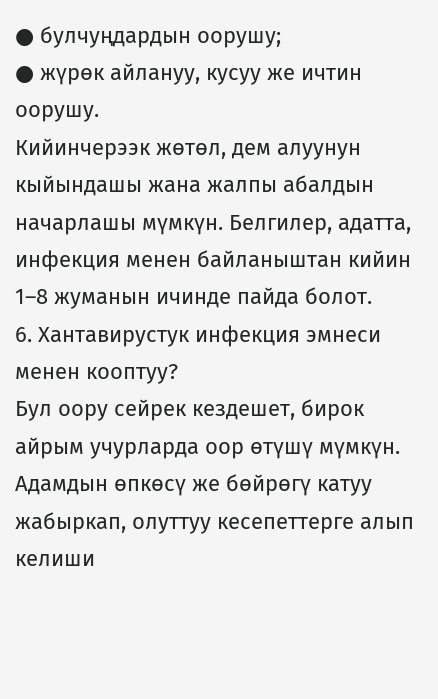● булчуңдардын оорушу;
● жүрөк айлануу, кусуу же ичтин оорушу.
Кийинчерээк жөтөл, дем алуунун кыйындашы жана жалпы абалдын начарлашы мүмкүн. Белгилер, адатта, инфекция менен байланыштан кийин 1–8 жуманын ичинде пайда болот.
6. Хантавирустук инфекция эмнеси менен кооптуу?
Бул оору сейрек кездешет, бирок айрым учурларда оор өтүшү мүмкүн. Адамдын өпкөсү же бөйрөгү катуу жабыркап, олуттуу кесепеттерге алып келиши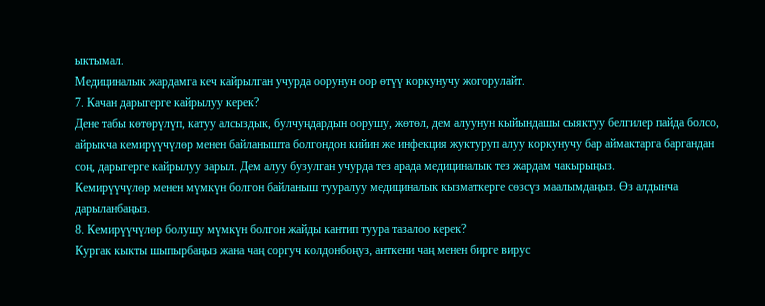ыктымал.
Медициналык жардамга кеч кайрылган учурда оорунун оор өтүү коркунучу жогорулайт.
7. Качан дарыгерге кайрылуу керек?
Дене табы көтөрүлүп, катуу алсыздык, булчуңдардын оорушу, жөтөл, дем алуунун кыйындашы сыяктуу белгилер пайда болсо, айрыкча кемирүүчүлөр менен байланышта болгондон кийин же инфекция жуктуруп алуу коркунучу бар аймактарга баргандан соң, дарыгерге кайрылуу зарыл. Дем алуу бузулган учурда тез арада медициналык тез жардам чакырыңыз.
Кемирүүчүлөр менен мүмкүн болгон байланыш тууралуу медициналык кызматкерге сөзсүз маалымдаңыз. Өз алдынча дарыланбаңыз.
8. Кемирүүчүлөр болушу мүмкүн болгон жайды кантип туура тазалоо керек?
Кургак кыкты шыпырбаңыз жана чаң соргуч колдонбоңуз, анткени чаң менен бирге вирус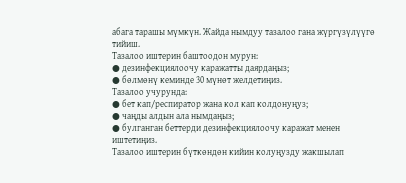абага тарашы мүмкүн. Жайда нымдуу тазалоо гана жүргүзүлүүгө тийиш.
Тазалоо иштерин баштоодон мурун:
● дезинфекциялоочу каражатты даярдаңыз;
● бөлмөнү кеминде 30 мүнөт желдетиңиз.
Тазалоо учурунда:
● бет кап/респиратор жана кол кап колдонуңуз;
● чаңды алдын ала нымдаңыз;
● булганган беттерди дезинфекциялоочу каражат менен иштетиңиз.
Тазалоо иштерин бүткөндөн кийин колуңузду жакшылап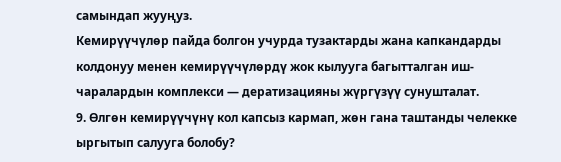самындап жууңуз.
Кемирүүчүлөр пайда болгон учурда тузактарды жана капкандарды колдонуу менен кемирүүчүлөрдү жок кылууга багытталган иш-чаралардын комплекси — дератизацияны жүргүзүү сунушталат.
9. Өлгөн кемирүүчүнү кол капсыз кармап, жөн гана таштанды челекке ыргытып салууга болобу?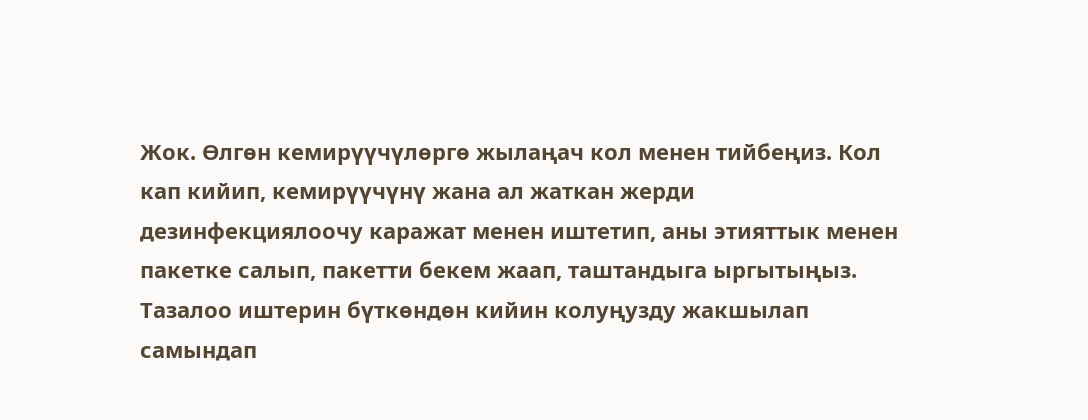Жок. Өлгөн кемирүүчүлөргө жылаңач кол менен тийбеңиз. Кол кап кийип, кемирүүчүнү жана ал жаткан жерди дезинфекциялоочу каражат менен иштетип, аны этияттык менен пакетке салып, пакетти бекем жаап, таштандыга ыргытыңыз. Тазалоо иштерин бүткөндөн кийин колуңузду жакшылап самындап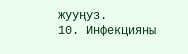жууңуз.
10. Инфекцияны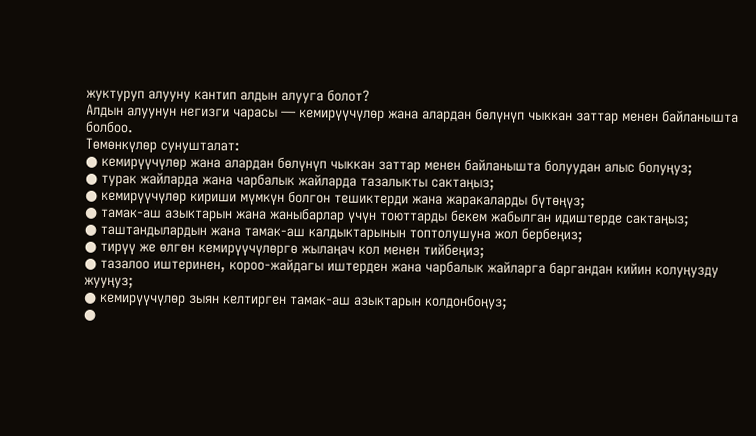жуктуруп алууну кантип алдын алууга болот?
Алдын алуунун негизги чарасы — кемирүүчүлөр жана алардан бөлүнүп чыккан заттар менен байланышта болбоо.
Төмөнкүлөр сунушталат:
● кемирүүчүлөр жана алардан бөлүнүп чыккан заттар менен байланышта болуудан алыс болуңуз;
● турак жайларда жана чарбалык жайларда тазалыкты сактаңыз;
● кемирүүчүлөр кириши мүмкүн болгон тешиктерди жана жаракаларды бүтөңүз;
● тамак-аш азыктарын жана жаныбарлар үчүн тоюттарды бекем жабылган идиштерде сактаңыз;
● таштандылардын жана тамак-аш калдыктарынын топтолушуна жол бербеңиз;
● тирүү же өлгөн кемирүүчүлөргө жылаңач кол менен тийбеңиз;
● тазалоо иштеринен, короо-жайдагы иштерден жана чарбалык жайларга баргандан кийин колуңузду жууңуз;
● кемирүүчүлөр зыян келтирген тамак-аш азыктарын колдонбоңуз;
●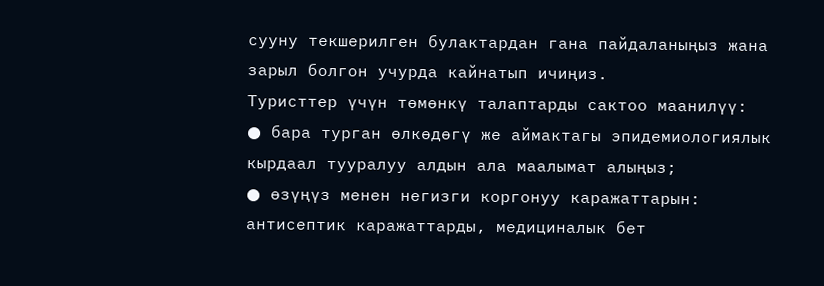сууну текшерилген булактардан гана пайдаланыңыз жана зарыл болгон учурда кайнатып ичиңиз.
Туристтер үчүн төмөнкү талаптарды сактоо маанилүү:
● бара турган өлкөдөгү же аймактагы эпидемиологиялык кырдаал тууралуу алдын ала маалымат алыңыз;
● өзүңүз менен негизги коргонуу каражаттарын: антисептик каражаттарды, медициналык бет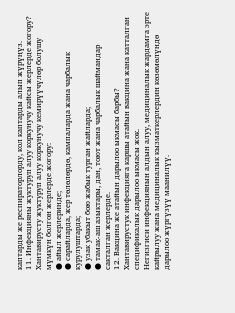каптарды же респираторлорду, кол каптарды алып жүрүңүз.
11. Инфекцияны жуктуруп алуу коркунучу кайсы жерлерде жогору?
Хантавирусту жуктуруп алуу коркунучу кемирүүчүлөр болушу мүмкүн болгон жерлерде жогору:
● айыл жерлеринде;
● сарайларда, жер төлөлөрдө, кампаларда жана чарбалык курулуштарда;
● узак убакыт бою жабык турган жайларда;
● тамак-аш азыктары, дан, тоют жана чарбалык шаймандар сакталган жерлерде.
12. Вакцина же атайын дарылоо ыкмасы барбы?
Хантавирустук инфекцияга каршы атайын вакцина жана катталган спецификалык дарылоо ыкмасы жок.
Негизгиси инфекциянын алдын алуу, медициналык жардамга эрте кайрылуу жана медициналык кызматкерлердин көзөмөлүндө дарылоо жүргүзүү маанилүү.